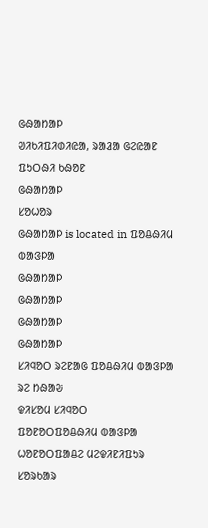ᱜᱷᱟᱴᱟᱞ
ᱣᱤᱠᱤᱯᱤᱰᱤᱭᱟ, ᱨᱟᱲᱟ ᱜᱮᱭᱟᱱ ᱯᱩᱛᱷᱤ ᱠᱷᱚᱱ
ᱜᱷᱟᱴᱟᱞ
ᱥᱚᱦᱚᱨ
ᱜᱷᱟᱴᱟᱞ is located in ᱯᱚᱪᱷᱤᱢ ᱵᱟᱝᱞᱟ
ᱜᱷᱟᱴᱟᱞ
ᱜᱷᱟᱴᱟᱞ
ᱜᱷᱟᱴᱟᱞ
ᱜᱷᱟᱴᱟᱞ
ᱥᱤᱧᱚᱛ ᱨᱮᱱᱟᱜ ᱯᱚᱪᱷᱤᱢ ᱵᱟᱝᱞᱟ ᱨᱮ ᱴᱷᱟᱶ
ᱫᱤᱥᱚᱢ ᱥᱤᱧᱚᱛ
ᱯᱚᱱᱚᱛᱯᱚᱪᱷᱤᱢ ᱵᱟᱝᱞᱟ
ᱦᱚᱱᱚᱛᱯᱟᱪᱮ ᱢᱮᱫᱤᱱᱤᱯᱩᱨ
ᱥᱚᱨᱠᱟᱨ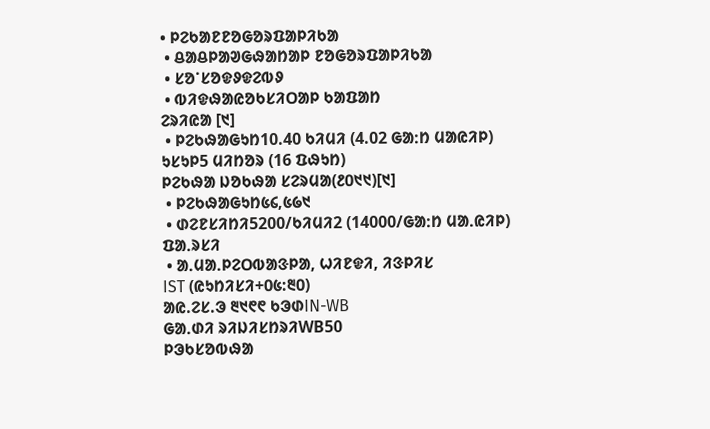• ᱞᱮᱠᱟᱱᱱᱚᱜᱚᱨᱯᱟᱞᱤᱠᱟ
 • ᱪᱟᱪᱞᱟᱣᱜᱷᱟᱴᱟᱞ ᱱᱚᱜᱚᱨᱯᱟᱞᱤᱠᱟ
 • ᱥᱚᱸᱥᱚᱫᱽᱫᱮᱵᱽ
 • ᱵᱤᱫᱷᱟᱭᱚᱠᱥᱤᱛᱟᱞ ᱠᱟᱯᱟᱴ
ᱮᱨᱤᱭᱟ [᱑]
 • ᱞᱮᱠᱷᱟᱜᱩᱴ10.40 ᱠᱤᱢᱤ (4.02 ᱜᱟᱺᱴ ᱢᱟᱭᱤᱞ)
ᱩᱥᱩᱞ5 ᱢᱤᱴᱚᱨ (16 ᱯᱷᱩᱴ)
ᱞᱮᱠᱷᱟ ᱡᱚᱠᱷᱟ ᱥᱮᱨᱢᱟ(᱒᱐᱑᱑)[᱑]
 • ᱞᱮᱠᱷᱟᱜᱩᱴ᱕᱔,᱕᱙᱑
 • ᱰᱮᱱᱥᱤᱴᱤ5200/ᱠᱤᱢᱤ2 (14000/ᱜᱟᱺᱴ ᱢᱟᱹᱭᱤᱞ)
ᱯᱟᱹᱨᱥᱤ
 • ᱟᱹᱢᱟᱹᱞᱮᱛᱵᱟᱝᱞᱟ, ᱦᱤᱱᱫᱤ, ᱤᱝᱞᱤᱥ
IST (ᱭᱩᱴᱤᱥᱤ+᱐᱕:᱓᱐)
ᱟᱭ.ᱮᱥ.ᱳ ᱓᱑᱖᱖ ᱠᱳᱰIN-WB
ᱜᱟᱹᱰᱤ ᱨᱤᱡᱤᱥᱴᱨᱤWB50
ᱞᱳᱠᱥᱚᱵᱷᱟ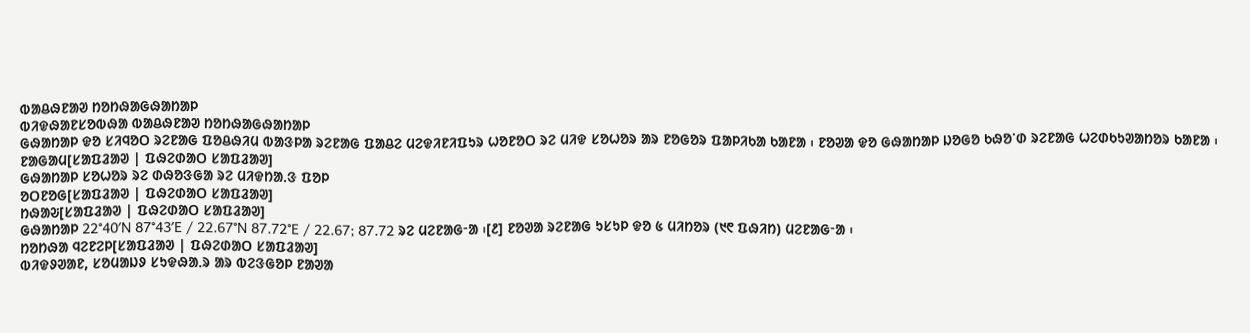ᱵᱟᱪᱷᱱᱟᱣ ᱴᱚᱴᱷᱟᱜᱷᱟᱴᱟᱞ
ᱵᱤᱫᱷᱟᱱᱥᱚᱵᱷᱟ ᱵᱟᱪᱷᱱᱟᱣ ᱴᱚᱴᱷᱟᱜᱷᱟᱴᱟᱞ
ᱜᱷᱟᱴᱟᱞ ᱫᱚ ᱥᱤᱧᱚᱛ ᱨᱮᱱᱟᱜ ᱯᱚᱪᱷᱤᱢ ᱵᱟᱝᱞᱟ ᱨᱮᱱᱟᱜ ᱯᱟᱪᱮ ᱢᱮᱫᱤᱱᱤᱯᱩᱨ ᱦᱚᱱᱚᱛ ᱨᱮ ᱢᱤᱫ ᱥᱚᱦᱚᱨ ᱟᱨ ᱱᱚᱜᱚᱨ ᱯᱟᱞᱤᱠᱟ ᱠᱟᱱᱟ ᱾ ᱱᱚᱣᱟ ᱫᱚ ᱜᱷᱟᱴᱟᱞ ᱡᱚᱜᱚ ᱠᱷᱚᱸᱰ ᱨᱮᱱᱟᱜ ᱦᱮᱰᱠᱩᱣᱟᱴᱚᱨ ᱠᱟᱱᱟ ᱾
ᱱᱟᱜᱟᱢ[ᱥᱟᱯᱲᱟᱣ | ᱯᱷᱮᱰᱟᱛ ᱥᱟᱯᱲᱟᱣ]
ᱜᱷᱟᱴᱟᱞ ᱥᱚᱦᱚᱨ ᱨᱮ ᱰᱷᱚᱝᱜᱟ ᱨᱮ ᱢᱤᱫᱴᱟᱹᱝ ᱯᱚᱞ
ᱚᱛᱱᱚᱜ[ᱥᱟᱯᱲᱟᱣ | ᱯᱷᱮᱰᱟᱛ ᱥᱟᱯᱲᱟᱣ]
ᱴᱷᱟᱶ[ᱥᱟᱯᱲᱟᱣ | ᱯᱷᱮᱰᱟᱛ ᱥᱟᱯᱲᱟᱣ]
ᱜᱷᱟᱴᱟᱞ 22°40′N 87°43′E / 22.67°N 87.72°E / 22.67; 87.72 ᱨᱮ ᱢᱮᱱᱟᱜᱼᱟ ᱾[᱒] ᱱᱚᱣᱟ ᱨᱮᱱᱟᱜ ᱩᱥᱩᱞ ᱫᱚ ᱕ ᱢᱤᱴᱚᱨ (᱑᱖ ᱯᱷᱤᱴ) ᱢᱮᱱᱟᱜᱼᱟ ᱾
ᱴᱚᱴᱷᱟ ᱧᱮᱱᱮᱞ[ᱥᱟᱯᱲᱟᱣ | ᱯᱷᱮᱰᱟᱛ ᱥᱟᱯᱲᱟᱣ]
ᱵᱤᱫᱽᱣᱟᱱ, ᱥᱚᱢᱟᱡᱽ ᱥᱩᱫᱷᱟᱹᱨ ᱟᱨ ᱵᱮᱝᱜᱚᱞ ᱱᱟᱣᱟ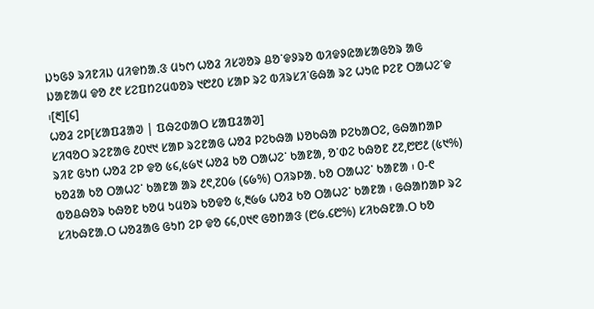ᱡᱩᱜᱽ ᱨᱤᱱᱤᱡ ᱢᱤᱫᱴᱟᱹᱝ ᱢᱩᱬ ᱦᱚᱲ ᱤᱥᱣᱚᱨ ᱪᱚᱸᱫᱽᱨᱚ ᱵᱤᱫᱽᱭᱟᱥᱟᱜᱚᱨ ᱟᱜ ᱡᱟᱱᱟᱢ ᱫᱚ ᱒᱖ ᱥᱮᱯᱴᱮᱢᱵᱚᱨ ᱑᱘᱒᱐ ᱥᱟᱞ ᱨᱮ ᱵᱤᱨᱥᱤᱸᱜᱷᱟ ᱨᱮ ᱦᱩᱭ ᱞᱮᱱ ᱛᱟᱦᱮᱸᱫ ᱾[᱓][᱔]
ᱦᱚᱲ ᱮᱞ[ᱥᱟᱯᱲᱟᱣ | ᱯᱷᱮᱰᱟᱛ ᱥᱟᱯᱲᱟᱣ]
ᱥᱤᱧᱚᱛ ᱨᱮᱱᱟᱜ ᱒᱐᱑᱑ ᱥᱟᱞ ᱨᱮᱱᱟᱜ ᱦᱚᱲ ᱞᱮᱠᱷᱟ ᱡᱚᱠᱷᱟ ᱞᱮᱠᱟᱛᱮ, ᱜᱷᱟᱴᱟᱞ ᱨᱤᱱ ᱜᱩᱴ ᱦᱚᱲ ᱮᱞ ᱫᱚ ᱕᱔,᱕᱙᱑ ᱦᱚᱲ ᱠᱚ ᱛᱟᱦᱮᱸ ᱠᱟᱱᱟ, ᱚᱸᱰᱮ ᱠᱷᱚᱱ ᱒᱗,᱘᱘᱒ (᱕᱑%) ᱠᱚᱲᱟ ᱠᱚ ᱛᱟᱦᱮᱸ ᱠᱟᱱᱟ ᱟᱨ ᱒᱖,᱗᱐᱙ (᱔᱙%) ᱛᱤᱨᱞᱟᱹ ᱠᱚ ᱛᱟᱦᱮᱸ ᱠᱟᱱᱟ ᱾ ᱐-᱖ ᱵᱚᱪᱷᱚᱨ ᱠᱷᱚᱱ ᱠᱚᱢ ᱩᱢᱚᱨ ᱠᱚᱫᱚ ᱕,᱓᱙᱙ ᱦᱚᱲ ᱠᱚ ᱛᱟᱦᱮᱸ ᱠᱟᱱᱟ ᱾ ᱜᱷᱟᱴᱟᱞ ᱨᱮ ᱥᱤᱠᱷᱱᱟᱹᱛ ᱦᱚᱲᱟᱜ ᱜᱩᱴ ᱮᱞ ᱫᱚ ᱔᱔,᱐᱑᱖ ᱜᱚᱴᱟᱝ (᱘᱙.᱔᱘%) ᱥᱤᱠᱷᱱᱟᱹᱛ ᱠᱚ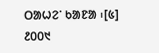ᱛᱟᱦᱮᱸ ᱠᱟᱱᱟ ᱾[᱕]
᱒᱐᱐᱑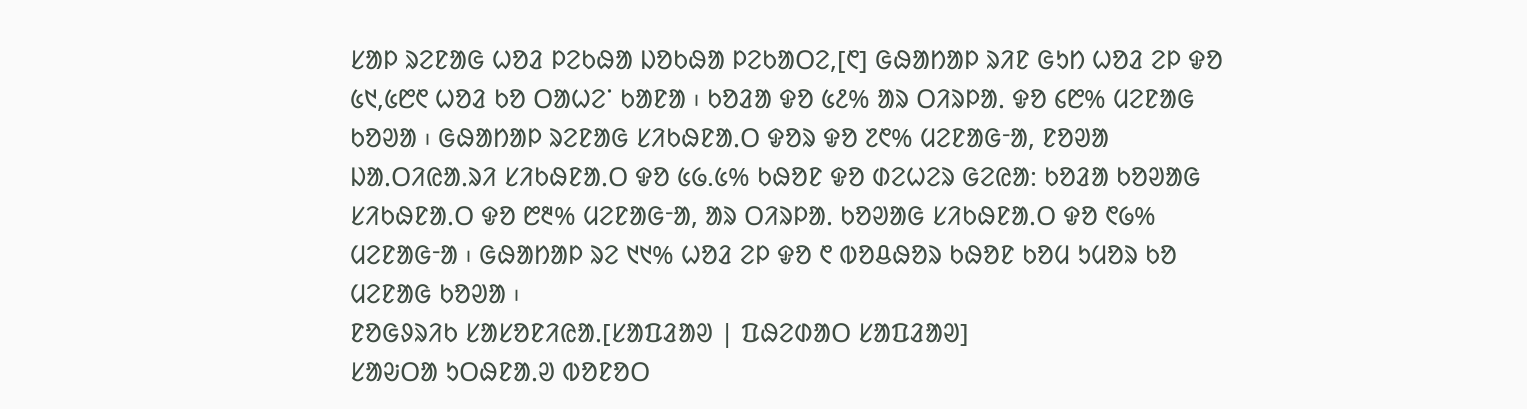ᱥᱟᱞ ᱨᱮᱱᱟᱜ ᱦᱚᱲ ᱞᱮᱠᱷᱟ ᱡᱚᱠᱷᱟ ᱞᱮᱠᱟᱛᱮ,[᱖] ᱜᱷᱟᱴᱟᱞ ᱨᱤᱱ ᱜᱩᱴ ᱦᱚᱲ ᱮᱞ ᱫᱚ ᱕᱑,᱕᱘᱖ ᱦᱚᱲ ᱠᱚ ᱛᱟᱦᱮᱸ ᱠᱟᱱᱟ ᱾ ᱠᱚᱲᱟ ᱫᱚ ᱕᱒% ᱟᱨ ᱛᱤᱨᱞᱟᱹ ᱫᱚ ᱔᱘% ᱢᱮᱱᱟᱜ ᱠᱚᱣᱟ ᱾ ᱜᱷᱟᱴᱟᱞ ᱨᱮᱱᱟᱜ ᱥᱤᱠᱷᱱᱟᱹᱛ ᱫᱚᱨ ᱫᱚ ᱗᱖% ᱢᱮᱱᱟᱜᱼᱟ, ᱱᱚᱣᱟ ᱡᱟᱹᱛᱤᱭᱟᱹᱨᱤ ᱥᱤᱠᱷᱱᱟᱹᱛ ᱫᱚ ᱕᱙.᱕% ᱠᱷᱚᱱ ᱫᱚ ᱰᱮᱦᱮᱨ ᱜᱮᱭᱟ: ᱠᱚᱲᱟ ᱠᱚᱣᱟᱜ ᱥᱤᱠᱷᱱᱟᱹᱛ ᱫᱚ ᱘᱓% ᱢᱮᱱᱟᱜᱼᱟ, ᱟᱨ ᱛᱤᱨᱞᱟᱹ ᱠᱚᱣᱟᱜ ᱥᱤᱠᱷᱱᱟᱹᱛ ᱫᱚ ᱖᱙% ᱢᱮᱱᱟᱜᱼᱟ ᱾ ᱜᱷᱟᱴᱟᱞ ᱨᱮ ᱑᱑% ᱦᱚᱲ ᱮᱞ ᱫᱚ ᱖ ᱵᱚᱪᱷᱚᱨ ᱠᱷᱚᱱ ᱠᱚᱢ ᱩᱢᱚᱨ ᱠᱚ ᱢᱮᱱᱟᱜ ᱠᱚᱣᱟ ᱾
ᱱᱚᱜᱽᱨᱤᱠ ᱥᱟᱥᱚᱱᱤᱭᱟᱹ[ᱥᱟᱯᱲᱟᱣ | ᱯᱷᱮᱰᱟᱛ ᱥᱟᱯᱲᱟᱣ]
ᱥᱟᱶᱛᱟ ᱩᱛᱷᱱᱟᱹᱣ ᱵᱚᱱᱚᱛ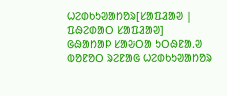ᱦᱮᱰᱠᱩᱣᱟᱴᱚᱨ[ᱥᱟᱯᱲᱟᱣ | ᱯᱷᱮᱰᱟᱛ ᱥᱟᱯᱲᱟᱣ]
ᱜᱷᱟᱴᱟᱞ ᱥᱟᱶᱛᱟ ᱩᱛᱷᱱᱟᱹᱣ ᱵᱚᱱᱚᱛ ᱨᱮᱱᱟᱜ ᱦᱮᱰᱠᱩᱣᱟᱴᱚᱨ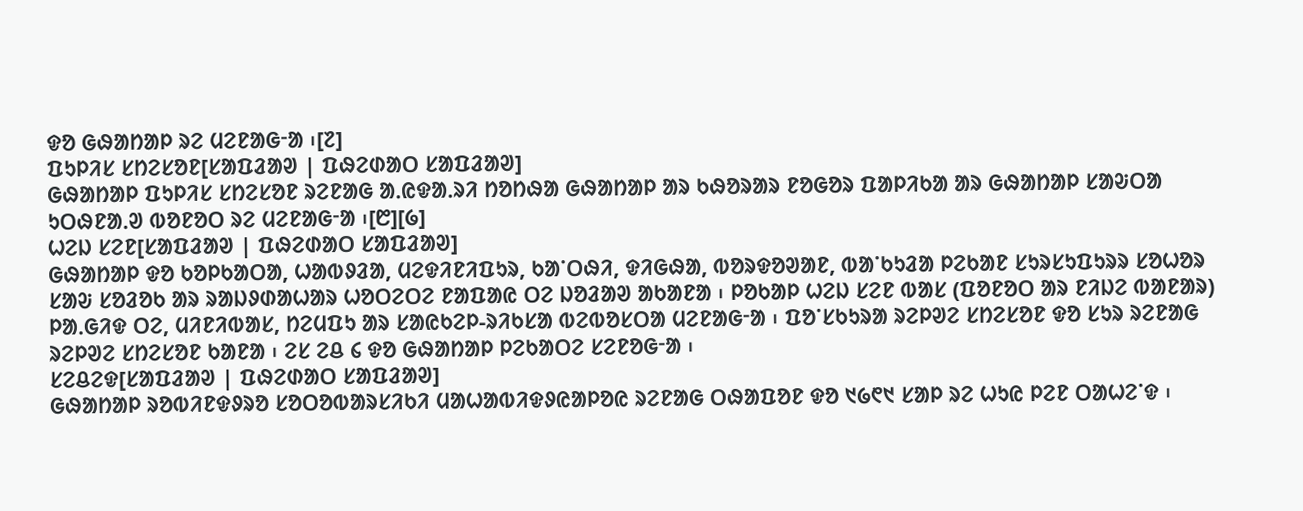ᱫᱚ ᱜᱷᱟᱴᱟᱞ ᱨᱮ ᱢᱮᱱᱟᱜᱼᱟ ᱾[᱗]
ᱯᱩᱞᱤᱥ ᱥᱴᱮᱥᱚᱱ[ᱥᱟᱯᱲᱟᱣ | ᱯᱷᱮᱰᱟᱛ ᱥᱟᱯᱲᱟᱣ]
ᱜᱷᱟᱴᱟᱞ ᱯᱩᱞᱤᱥ ᱥᱴᱮᱥᱚᱱ ᱨᱮᱱᱟᱜ ᱟᱹᱭᱫᱟᱹᱨᱤ ᱴᱚᱴᱷᱟ ᱜᱷᱟᱴᱟᱞ ᱟᱨ ᱠᱷᱚᱨᱟᱨ ᱱᱚᱜᱚᱨ ᱯᱟᱞᱤᱠᱟ ᱟᱨ ᱜᱷᱟᱴᱟᱞ ᱥᱟᱶᱛᱟ ᱩᱛᱷᱱᱟᱹᱣ ᱵᱚᱱᱚᱛ ᱨᱮ ᱢᱮᱱᱟᱜᱼᱟ ᱾[᱘][᱙]
ᱦᱮᱡ ᱥᱮᱱ[ᱥᱟᱯᱲᱟᱣ | ᱯᱷᱮᱰᱟᱛ ᱥᱟᱯᱲᱟᱣ]
ᱜᱷᱟᱴᱟᱞ ᱫᱚ ᱠᱚᱞᱠᱟᱛᱟ, ᱦᱟᱵᱽᱲᱟ, ᱢᱮᱫᱤᱱᱤᱯᱩᱨ, ᱠᱟᱸᱛᱷᱤ, ᱫᱤᱜᱷᱟ, ᱵᱚᱨᱫᱚᱣᱟᱱ, ᱵᱟᱸᱠᱩᱲᱟ ᱞᱮᱠᱟᱱ ᱥᱩᱨᱥᱩᱯᱩᱨᱨ ᱥᱚᱦᱚᱨ ᱥᱟᱶ ᱥᱚᱲᱚᱠ ᱟᱨ ᱨᱟᱡᱽᱰᱟᱦᱟᱨ ᱦᱚᱛᱮᱛᱮ ᱱᱟᱯᱟᱭ ᱛᱮ ᱡᱚᱲᱟᱣ ᱟᱠᱟᱱᱟ ᱾ ᱞᱚᱠᱟᱞ ᱦᱮᱡ ᱥᱮᱱ ᱵᱟᱥ (ᱯᱚᱱᱚᱛ ᱟᱨ ᱱᱤᱡᱮ ᱵᱟᱱᱟᱨ) ᱞᱟᱹᱜᱤᱫ ᱛᱮ, ᱢᱤᱱᱤᱵᱟᱥ, ᱴᱮᱢᱯᱩ ᱟᱨ ᱥᱟᱭᱠᱮᱞ-ᱨᱤᱠᱥᱟ ᱵᱮᱵᱚᱥᱛᱟ ᱢᱮᱱᱟᱜᱼᱟ ᱾ ᱯᱚᱸᱥᱠᱩᱨᱟ ᱨᱮᱞᱣᱮ ᱥᱴᱮᱥᱚᱱ ᱫᱚ ᱥᱩᱨ ᱨᱮᱱᱟᱜ ᱨᱮᱞᱣᱮ ᱥᱴᱮᱥᱚᱱ ᱠᱟᱱᱟ ᱾ ᱮᱥ ᱮᱪ ᱔ ᱫᱚ ᱜᱷᱟᱴᱟᱞ ᱞᱮᱠᱟᱛᱮ ᱥᱮᱱᱚᱜᱼᱟ ᱾
ᱥᱮᱪᱮᱫ[ᱥᱟᱯᱲᱟᱣ | ᱯᱷᱮᱰᱟᱛ ᱥᱟᱯᱲᱟᱣ]
ᱜᱷᱟᱴᱟᱞ ᱨᱚᱵᱤᱱᱫᱽᱨᱚ ᱥᱚᱛᱚᱵᱟᱨᱥᱤᱠᱤ ᱢᱟᱦᱟᱵᱤᱫᱽᱭᱟᱞᱚᱭ ᱨᱮᱱᱟᱜ ᱛᱷᱟᱯᱚᱱ ᱫᱚ ᱑᱙᱖᱑ ᱥᱟᱞ ᱨᱮ ᱦᱩᱭ ᱞᱮᱱ ᱛᱟᱦᱮᱸᱫ ᱾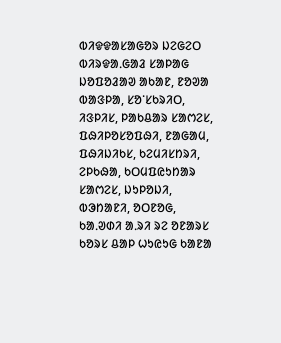ᱵᱤᱫᱫᱟᱥᱟᱜᱚᱨ ᱡᱮᱜᱮᱛ ᱵᱤᱨᱫᱟᱹᱜᱟᱲ ᱥᱟᱞᱟᱜ ᱡᱚᱯᱚᱲᱟᱣ ᱟᱠᱟᱱ, ᱱᱚᱣᱟ ᱵᱟᱝᱞᱟ, ᱥᱚᱸᱥᱠᱨᱤᱛ, ᱤᱝᱞᱤᱥ, ᱞᱟᱠᱪᱟᱨ ᱥᱟᱬᱮᱥ, ᱯᱷᱤᱞᱚᱥᱚᱯᱷᱤ, ᱱᱟᱜᱟᱢ, ᱯᱷᱤᱡᱤᱠᱥ, ᱠᱮᱢᱤᱥᱴᱨᱤ, ᱮᱞᱠᱷᱟ, ᱠᱛᱢᱯᱭᱩᱴᱟᱨ ᱥᱟᱬᱮᱥ, ᱡᱩᱞᱚᱡᱤ, ᱵᱳᱴᱟᱱᱤ, ᱚᱛᱱᱚᱜ, ᱠᱟᱹᱣᱰᱤ ᱟᱹᱨᱤ ᱨᱮ ᱚᱱᱟᱨᱥ ᱠᱚᱨᱥ ᱪᱟᱞ ᱦᱩᱭᱩᱜ ᱠᱟᱱᱟ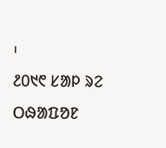᱾
᱒᱐᱑᱖ ᱥᱟᱞ ᱨᱮ ᱛᱷᱟᱯᱚᱱ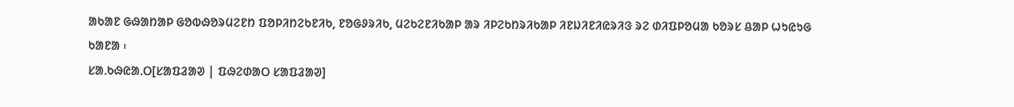ᱟᱠᱟᱱ ᱜᱷᱟᱴᱟᱞ ᱜᱚᱵᱷᱚᱨᱢᱮᱱᱴ ᱯᱚᱞᱤᱴᱮᱠᱱᱤᱠ, ᱱᱚᱜᱽᱨᱤᱠ, ᱢᱮᱠᱮᱱᱤᱠᱟᱞ ᱟᱨ ᱤᱞᱮᱠᱴᱨᱤᱠᱟᱞ ᱤᱱᱡᱤᱱᱤᱭᱨᱤᱝ ᱨᱮ ᱰᱤᱯᱞᱚᱢᱟ ᱠᱚᱨᱥ ᱪᱟᱞ ᱦᱩᱭᱩᱜ ᱠᱟᱱᱟ ᱾
ᱥᱟᱹᱠᱷᱭᱟᱹᱛ[ᱥᱟᱯᱲᱟᱣ | ᱯᱷᱮᱰᱟᱛ ᱥᱟᱯᱲᱟᱣ]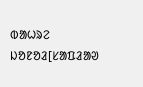ᱵᱟᱦᱨᱮ ᱡᱚᱱᱚᱲ[ᱥᱟᱯᱲᱟᱣ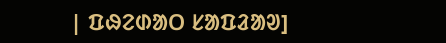| ᱯᱷᱮᱰᱟᱛ ᱥᱟᱯᱲᱟᱣ]